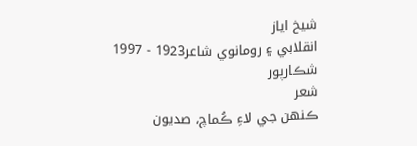شيخ اياز
انقلابي ۽ رومانوي شاعر1923 - 1997 شڪارپور
شعر
ڪنھن جي لاءِ ڪُماچ، صديون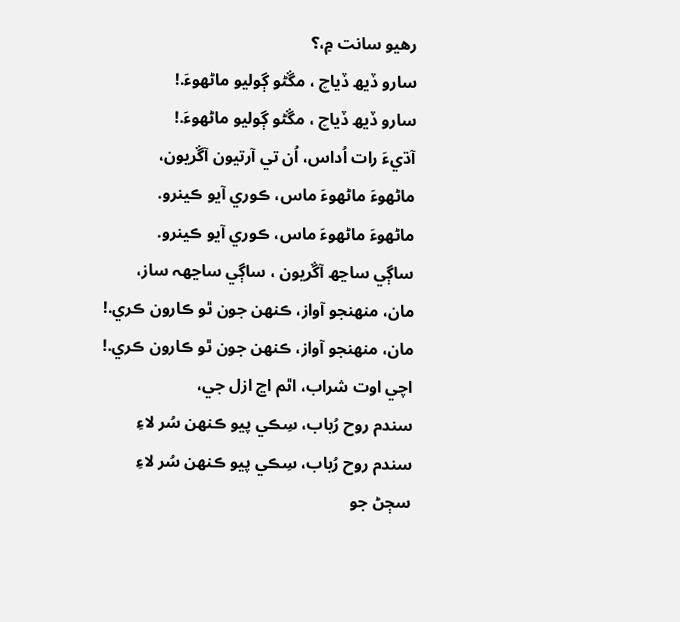رھيو سانت ۾،؟
سارو ڏيھ ڏياچ ، مڱڻو ڳوليو ماڻھوءَ.!
سارو ڏيھ ڏياچ ، مڱڻو ڳوليو ماڻھوءَ.!
آڌيءَ رات اُداس، اُن تي آرتيون آڱريون،
ماڻھوءَ ماڻھوءَ ماس، ڪوري آيو ڪينرو.
ماڻھوءَ ماڻھوءَ ماس، ڪوري آيو ڪينرو.
ساڳي ساڃھ آڱريون ، ساڳي ساڃھہ ساز،
مان، منھنجو آواز، ڪنھن جون ٿو ڪارون ڪري.!
مان، منھنجو آواز، ڪنھن جون ٿو ڪارون ڪري.!
اچي اوت شراب، اٿم اڃ ازل جي،
سندم روح رُباب، سِڪي پيو ڪنھن سُر لاءِ
سندم روح رُباب، سِڪي پيو ڪنھن سُر لاءِ
سڄڻ جو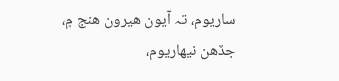ساريوم، تہ آيون ھيرون ھنج ۾،
جڏھن نيهاريوم،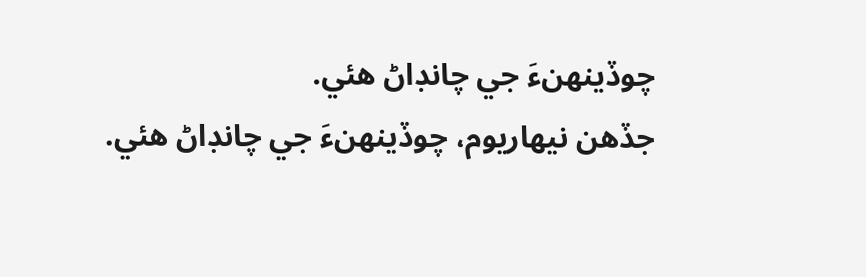چوڏينھنءَ جي چانڊاڻ هئي.
جڏھن نيهاريوم، چوڏينھنءَ جي چانڊاڻ هئي.